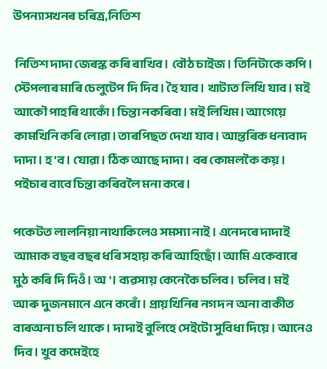উপন্যাসখনৰ চৰিত্ৰ,নিতিশ

 নিতিশ দাদা জেৰস্ক কৰি ৰাখিব। বৌঠ চাইজ। তিনিটাকে কপি। স্টেপলাৰ মাৰি চেলুটেপ দি দিব। হৈ যাব। খাটাত লিখি যাব। মই আকৌ পাহৰি থাকোঁ।‌ চিন্তা নকৰিবা। মই লিখিম। আগেয়ে কামখিনি কৰি লোৱা। তাৰপিছত দেখা যাব। আন্তৰিক ধন্যবাদ দাদা। হ'ব। যোৱা। ঠিক আছে দাদা। বৰ কোমলকৈ কয়। পইচাৰ বাবে চিন্তা কৰিবলৈ মনা কৰে।

পকেটত লালনিয়া নাথাকিলেও সমস্যা নাই। এনেদৰে দাদাই আমাক বছৰ বছৰ ধৰি সহায় কৰি আহিছোঁ। আমি একেবাৰে মুঠ কৰি দি দিওঁ। অ'। ব্যৱসায় কেনেকৈ চলিব। চলিব। মই আৰু দুজনমানে এনে কৰোঁ। প্ৰায়খিনিৰ নগদ ন অনা বাকীত বাৰঅনা চলি থাকে। দাদাই বুলিহে সেইটো সুবিধা দিয়ে। আনেও দিব। খুব কমেইহে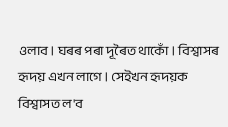ওলাব। ঘৰৰ পৰা দূৰৈত থাকোঁ। বিশ্বাসৰ হৃদয় এখন লাগে। সেইখন হৃদয়ক বিশ্বাসত ল'ব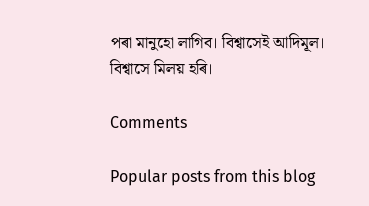পৰা মানুহো লাগিব। বিশ্বাসেই আদিমূল। বিশ্বাসে মিলয় হৰি।

Comments

Popular posts from this blog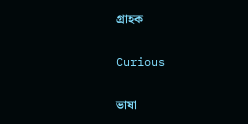গ্ৰাহক

Curious

ভাষা